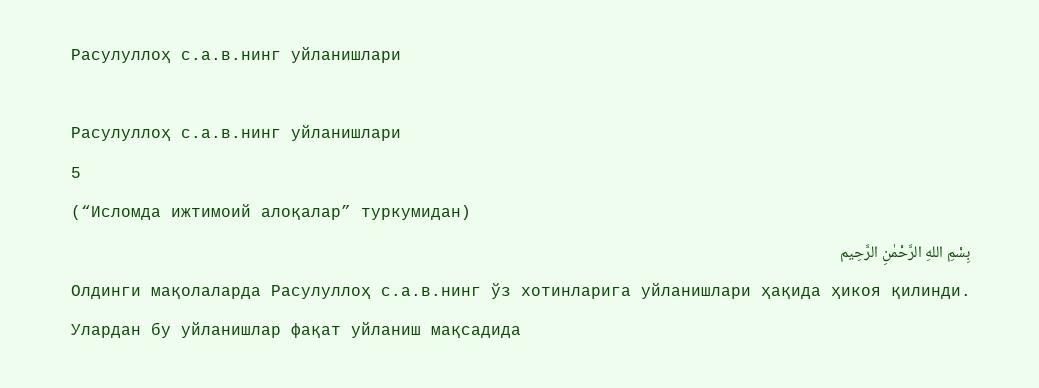Расулуллоҳ с.а.в.нинг уйланишлари

Расулуллоҳ с.а.в.нинг уйланишлари
5
(“Исломда ижтимоий алоқалар” туркумидан)
بِسْمِ اللهِ الرَّحْمٰنِ الرَّحِيم
Олдинги мақолаларда Расулуллоҳ с.а.в.нинг ўз хотинларига уйланишлари ҳақида ҳикоя қилинди. Улардан бу уйланишлар фақат уйланиш мақсадида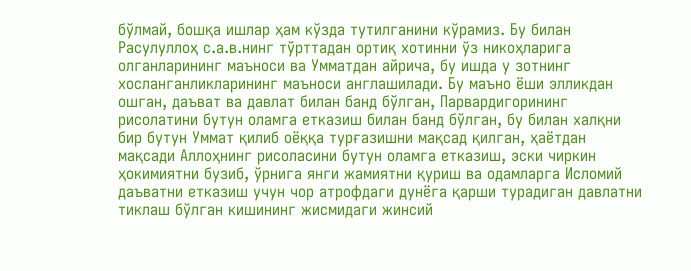бўлмай, бошқа ишлар ҳам кўзда тутилганини кўрамиз. Бу билан Расулуллоҳ с.а.в.нинг тўрттадан ортиқ хотинни ўз никоҳларига олганларининг маъноси ва Умматдан айрича, бу ишда у зотнинг хосланганликларининг маъноси англашилади. Бу маъно ёши элликдан ошган, даъват ва давлат билан банд бўлган, Парвардигорининг рисолатини бутун оламга етказиш билан банд бўлган, бу билан халқни бир бутун Уммат қилиб оёққа турғазишни мақсад қилган, ҳаётдан мақсади Аллоҳнинг рисоласини бутун оламга етказиш, эски чиркин ҳокимиятни бузиб, ўрнига янги жамиятни қуриш ва одамларга Исломий даъватни етказиш учун чор атрофдаги дунёга қарши турадиган давлатни тиклаш бўлган кишининг жисмидаги жинсий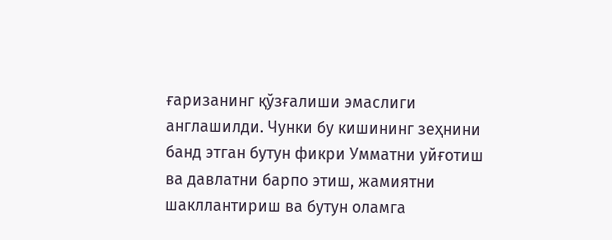ғаризанинг қўзғалиши эмаслиги англашилди. Чунки бу кишининг зеҳнини банд этган бутун фикри Умматни уйғотиш ва давлатни барпо этиш, жамиятни шакллантириш ва бутун оламга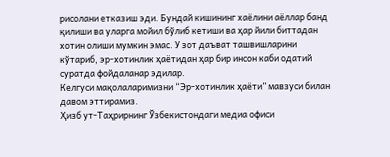рисолани етказиш эди. Бундай кишининг хаёлини аёллар банд қилиши ва уларга мойил бўлиб кетиши ва ҳар йили биттадан хотин олиши мумкин эмас. У зот даъват ташвишларини кўтариб, эр-хотинлик ҳаётидан ҳар бир инсон каби одатий суратда фойдаланар эдилар.
Келгуси мақолаларимизни “Эр-хотинлик ҳаёти” мавзуси билан давом эттирамиз.
Ҳизб ут-Таҳрирнинг Ўзбекистондаги медиа офиси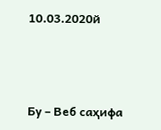10.03.2020й



Бу – Веб саҳифа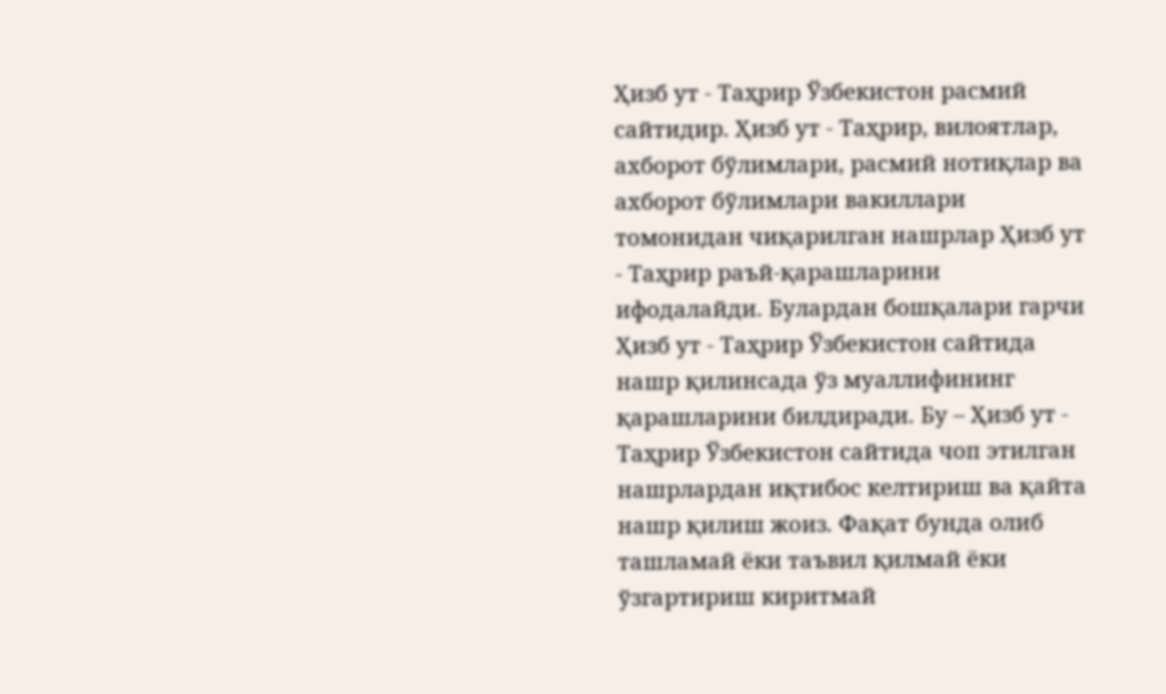Ҳизб ут - Таҳрир Ўзбекистон расмий сайтидир. Ҳизб ут - Таҳрир, вилоятлар, ахборот бўлимлари, расмий нотиқлар ва ахборот бўлимлари вакиллари томонидан чиқарилган нашрлар Ҳизб ут - Таҳрир раъй-қарашларини ифодалайди. Булардан бошқалари гарчи Ҳизб ут - Таҳрир Ўзбекистон сайтида нашр қилинсада ўз муаллифининг қарашларини билдиради. Бу – Ҳизб ут - Таҳрир Ўзбекистон сайтида чоп этилган нашрлардан иқтибос келтириш ва қайта нашр қилиш жоиз. Фақат бунда олиб ташламай ёки таъвил қилмай ёки ўзгартириш киритмай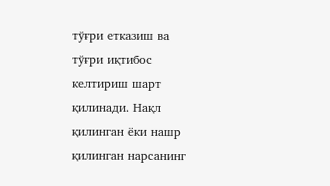тўғри етказиш ва тўғри иқтибос келтириш шарт қилинади. Нақл қилинган ёки нашр қилинган нарсанинг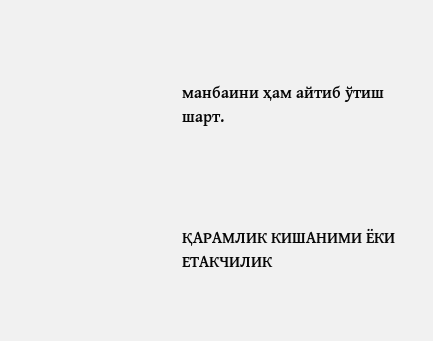манбаини ҳам айтиб ўтиш шарт.




ҚАРАМЛИК КИШАНИМИ ЁКИ ЕТАКЧИЛИК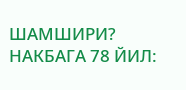ШАМШИРИ?
НАКБАГА 78 ЙИЛ: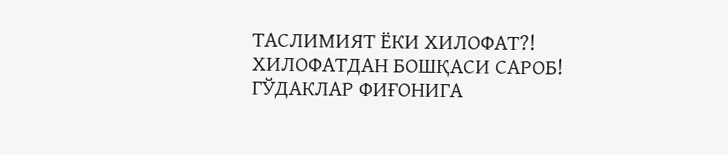ТАСЛИМИЯТ ЁКИ ХИЛОФАТ?!
ХИЛОФАТДАН БОШҚАСИ САРОБ!
ГЎДАКЛАР ФИҒОНИГА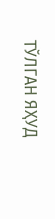ТЎЛГАН ЯҲУД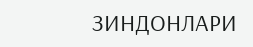ЗИНДОНЛАРИ